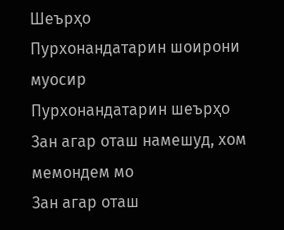Шеърҳо
Пурхонандатарин шоирони муосир
Пурхонандатарин шеърҳо
Зан агар оташ намешуд, хом мемондем мо
Зан агар оташ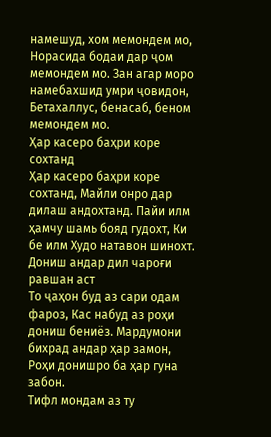намешуд, хом мемондем мо, Норасида бодаи дар ҷом мемондем мо. Зан агар моро намебахшид умри ҷовидон, Бетахаллус, бенасаб, беном мемондем мо.
Ҳар касеро баҳри коре сохтанд
Ҳар касеро баҳри коре сохтанд, Майли онро дар дилаш андохтанд. Пайи илм ҳамчу шамь бояд гудохт, Ки бе илм Худо натавон шинохт.
Дониш андар дил чароғи равшан аст
То ҷаҳон буд аз сари одам фароз, Кас набуд аз роҳи дониш бениёз. Мардумони бихрад андар ҳар замон, Роҳи донишро ба ҳар гуна забон.
Тифл мондам аз ту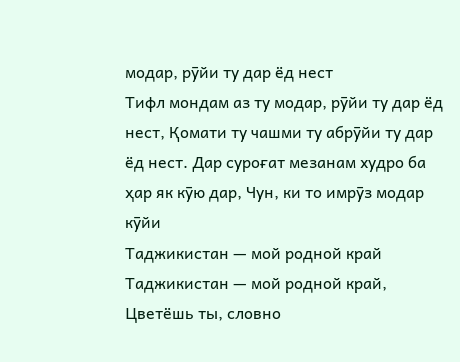модар, рӯйи ту дар ёд нест
Тифл мондам аз ту модар, рӯйи ту дар ёд нест, Қомати ту чашми ту абрӯйи ту дар ёд нест. Дар суроғат мезанам худро ба ҳар як кӯю дар, Чун, ки то имрӯз модар кӯйи
Таджикистан — мой родной край
Таджикистан — мой родной край, Цветёшь ты, словно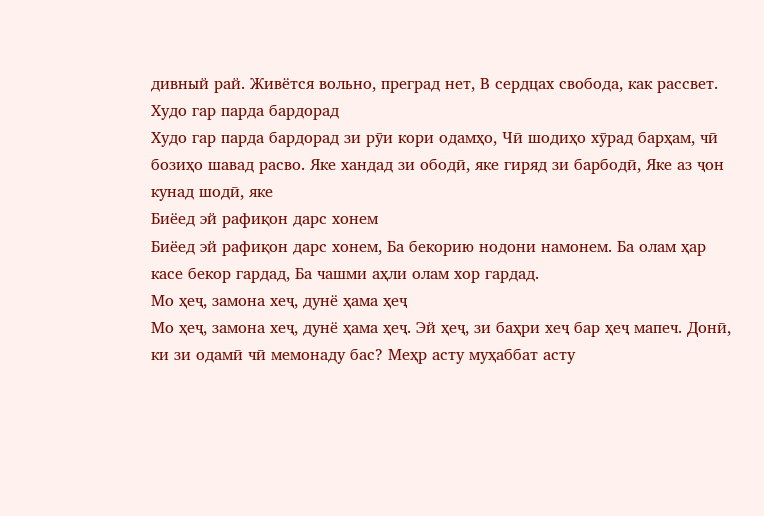дивный рай. Живётся вольно, преград нет, В сердцах свобода, как рассвет.
Худо гар парда бардорад
Худо гар парда бардорад зи рӯи кори одамҳо, Чӣ шодиҳо хӯрад барҳам, чӣ бозиҳо шавад расво. Яке хандад зи ободӣ, яке гиряд зи барбодӣ, Яке аз ҷон кунад шодӣ, яке
Биёед эй рафиқон дарс хонем
Биёед эй рафиқон дарс хонем, Ба бекорию нодони намонем. Ба олам ҳар касе бекор гардад, Ба чашми аҳли олам хор гардад.
Мо ҳеҷ, замона хеҷ, дунё ҳама ҳеҷ
Мо ҳеҷ, замона хеҷ, дунё ҳама ҳеҷ. Эй ҳеҷ, зи баҳри хеҷ бар ҳеҷ мапеч. Донӣ, ки зи одамӣ чӣ мемонаду бас? Меҳр асту муҳаббат асту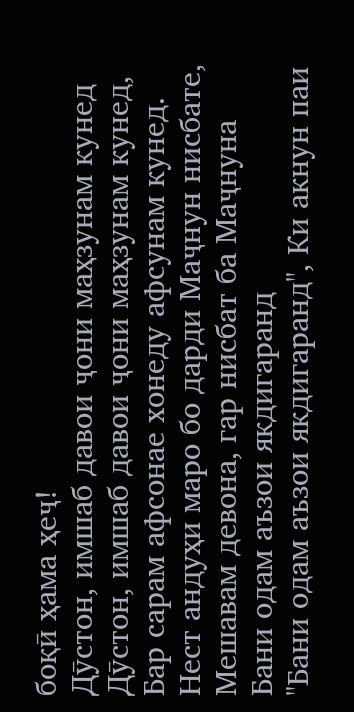боқӣ ҳама ҳеҷ!
Дӯстон, имшаб давои ҷони маҳзунам кунед
Дӯстон, имшаб давои ҷони маҳзунам кунед, Бар сарам афсонае хонеду афсунам кунед. Нест андуҳи маро бо дарди Маҷнун нисбате, Мешавам девона, гар нисбат ба Маҷнуна
Бани одам аъзои якдигаранд
"Бани одам аъзои якдигаранд", Ки акнун паи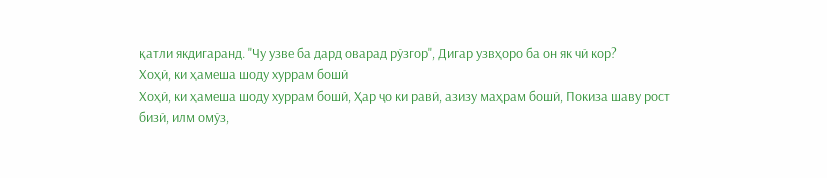қатли якдигаранд. "Чу узве ба дард оварад рӯзгор", Дигар узвҳоро ба он як чӣ кор?
Хоҳӣ, ки ҳамеша шоду хуррам бошӣ
Хоҳӣ, ки ҳамеша шоду хуррам бошӣ, Ҳар ҷо ки равӣ, азизу маҳрам бошӣ, Покиза шаву рост бизӣ, илм омӯз,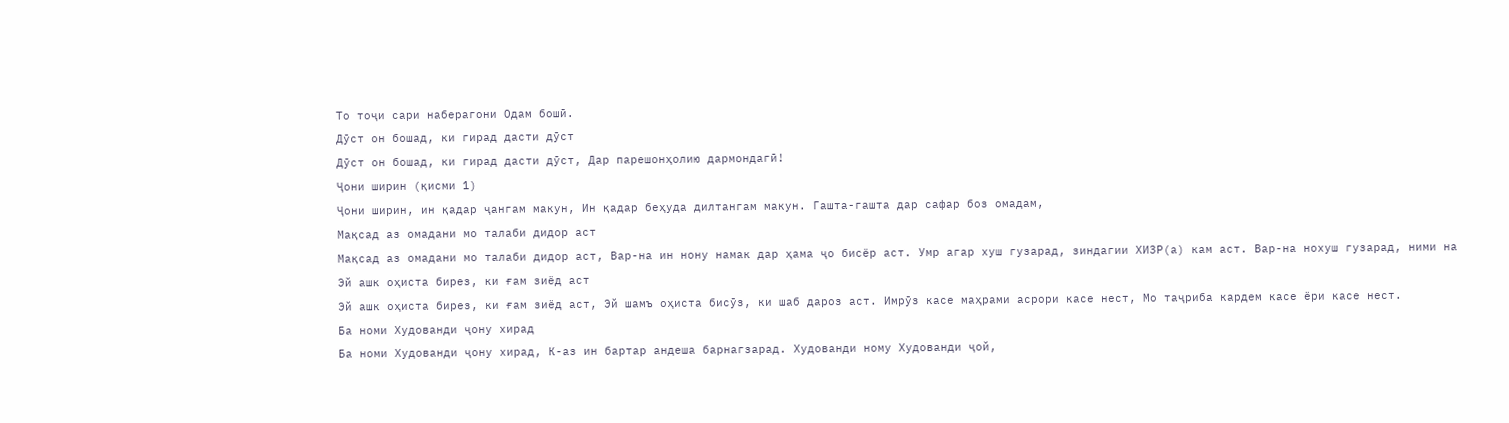То тоҷи сари наберагони Одам бошӣ.
Дӯст он бошад, ки гирад дасти дӯст
Дӯст он бошад, ки гирад дасти дӯст, Дар парешонҳолию дармондагӣ!
Ҷони ширин (қисми 1)
Ҷони ширин, ин қадар ҷангам макун, Ин қадар беҳуда дилтангам макун. Гашта-гашта дар сафар боз омадам,
Мақсад аз омадани мо талаби дидор аст
Мақсад аз омадани мо талаби дидор аст, Вар-на ин нону намак дар ҳама ҷо бисёр аст. Умр агар хуш гузарад, зиндагии ХИЗР(а) кам аст. Вар-на нохуш гузарад, ними на
Эй ашк оҳиста бирез, ки ғам зиёд аст
Эй ашк оҳиста бирез, ки ғам зиёд аст, Эй шамъ оҳиста бисӯз, ки шаб дароз аст. Имрӯз касе маҳрами асрори касе нест, Мо таҷриба кардем касе ёри касе нест.
Ба номи Худованди ҷону хирад
Ба номи Худованди ҷону хирад, К-аз ин бартар андеша барнагзарад. Худованди ному Худованди ҷой,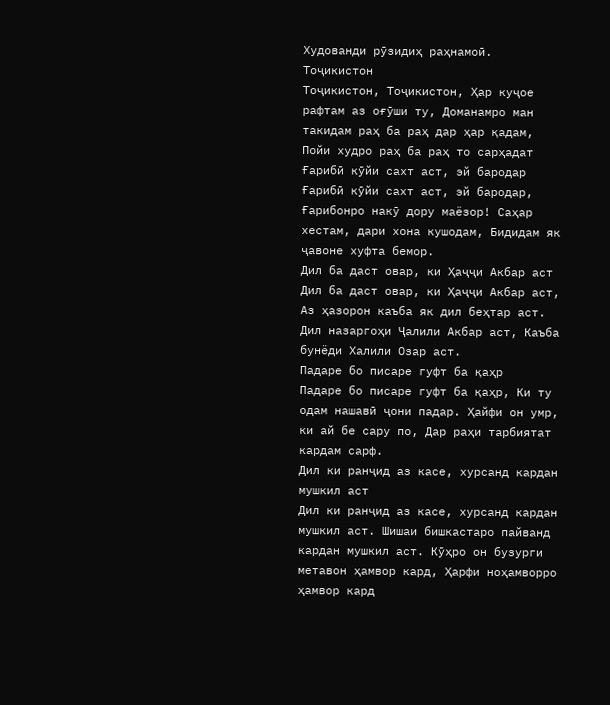Худованди рӯзидиҳ раҳнамоӣ.
Тоҷикистон
Тоҷикистон, Тоҷикистон, Ҳар куҷое рафтам аз оғӯши ту, Доманамро ман такидам раҳ ба раҳ дар ҳар қадам, Пойи худро раҳ ба раҳ то сарҳадат
Ғарибӣ кӯйи сахт аст, эй бародар
Ғарибӣ кӯйи сахт аст, эй бародар, Ғарибонро накӯ дору маёзор! Саҳар хестам, дари хона кушодам, Бидидам як ҷавоне хуфта бемор.
Дил ба даст овар, ки Ҳаҷҷи Акбар аст
Дил ба даст овар, ки Ҳаҷҷи Акбар аст, Аз ҳазорон каъба як дил беҳтар аст. Дил назаргоҳи Ҷалили Акбар аст, Каъба бунёди Халили Озар аст.
Падаре бо писаре гуфт ба қаҳр
Падаре бо писаре гуфт ба қаҳр, Ки ту одам нашавӣ ҷони падар. Ҳайфи он умр, ки ай бе сару по, Дар раҳи тарбиятат кардам сарф.
Дил ки ранҷид аз касе, хурсанд кардан мушкил аст
Дил ки ранҷид аз касе, хурсанд кардан мушкил аст. Шишаи бишкастаро пайванд кардан мушкил аст. Кӯҳро он бузурги метавон ҳамвор кард, Ҳарфи ноҳамворро ҳамвор кард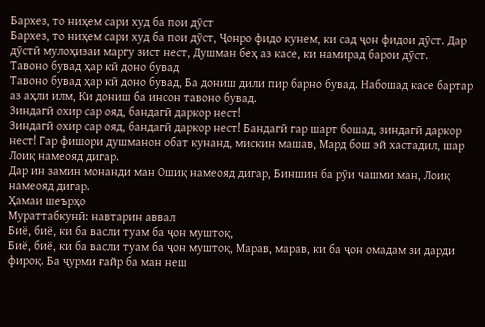Бархез, то ниҳем сари худ ба пои дӯст
Бархез, то ниҳем сари худ ба пои дӯст, Ҷонро фидо кунем, ки сад ҷон фидои дӯст. Дар дӯстӣ мулоҳизаи маргу зист нест, Душман беҳ аз касе, ки намирад барои дӯст.
Тавоно бувад ҳар кӣ доно бувад
Тавоно бувад ҳар кӣ доно бувад, Ба дониш дили пир барно бувад. Набошад касе бартар аз аҳли илм, Ки дониш ба инсон тавоно бувад.
Зиндагӣ охир сар ояд, бандагӣ даркор нест!
Зиндагӣ охир сар ояд, бандагӣ даркор нест! Бандагӣ гар шарт бошад, зиндагӣ даркор нест! Гар фишори душманон обат кунанд, мискин машав, Мард бош эй хастадил, шар
Лоиқ намеояд дигар.
Дар ин замин монанди ман Ошиқ намеояд дигар, Биншин ба рӯи чашми ман, Лоиқ намеояд дигар.
Ҳамаи шеърҳо
Мураттабкунӣ: навтарин аввал
Биё, биё, ки ба васли туам ба ҷон муштоқ,
Биё, биё, ки ба васли туам ба ҷон муштоқ, Марав, марав, ки ба ҷон омадам зи дарди фироқ. Ба ҷурми ғайр ба ман неш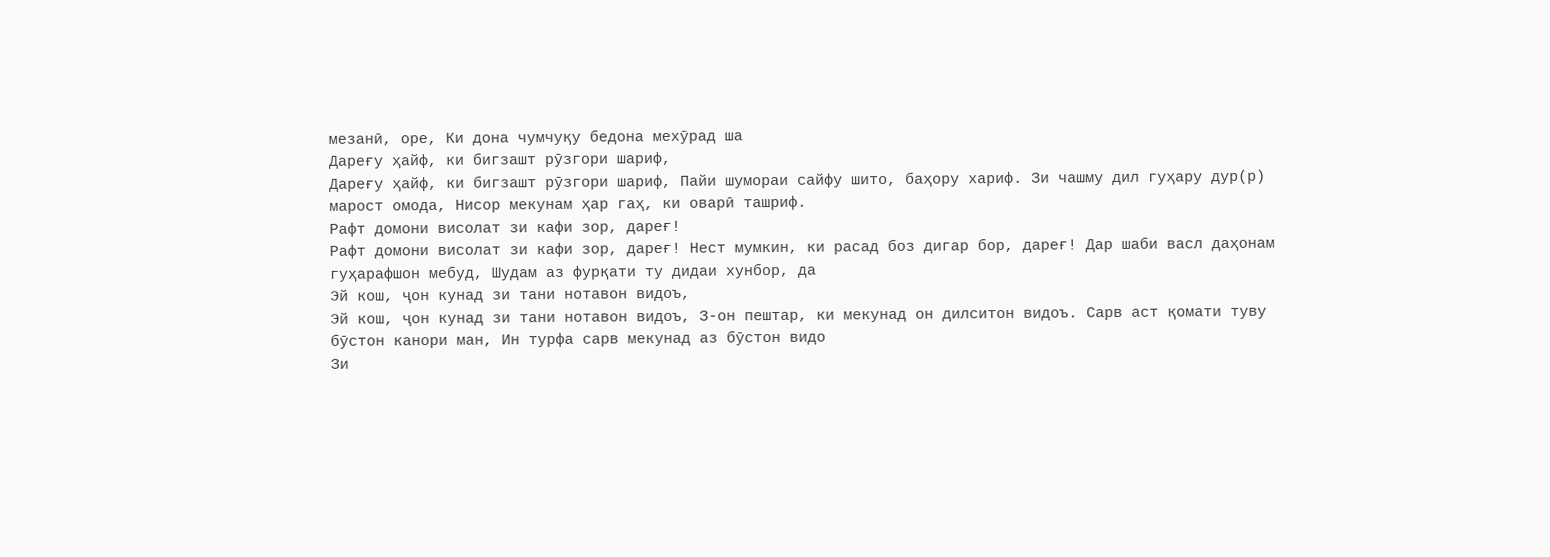мезанӣ, оре, Ки дона чумчуқу бедона мехӯрад ша
Дареғу ҳайф, ки бигзашт рӯзгори шариф,
Дареғу ҳайф, ки бигзашт рӯзгори шариф, Пайи шумораи сайфу шито, баҳору хариф. Зи чашму дил гуҳару дур(р) марост омода, Нисор мекунам ҳар гаҳ, ки оварӣ ташриф.
Рафт домони висолат зи кафи зор, дареғ!
Рафт домони висолат зи кафи зор, дареғ! Нест мумкин, ки расад боз дигар бор, дареғ! Дар шаби васл даҳонам гуҳарафшон мебуд, Шудам аз фурқати ту дидаи хунбор, да
Эй кош, ҷон кунад зи тани нотавон видоъ,
Эй кош, ҷон кунад зи тани нотавон видоъ, З-он пештар, ки мекунад он дилситон видоъ. Сарв аст қомати туву бӯстон канори ман, Ин турфа сарв мекунад аз бӯстон видо
Зи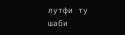лутфи ту шаби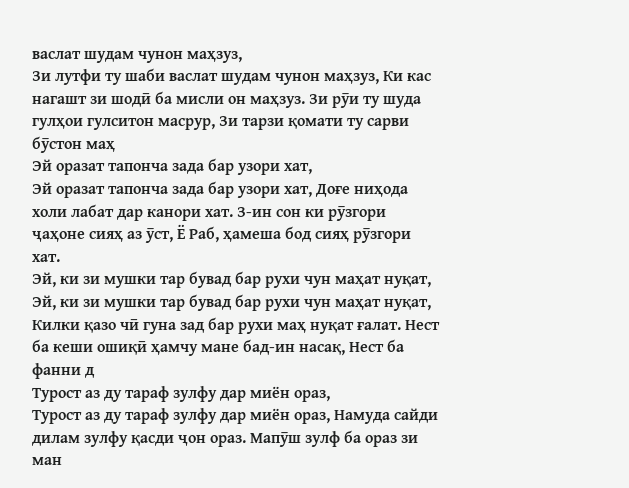васлат шудам чунон маҳзуз,
Зи лутфи ту шаби васлат шудам чунон маҳзуз, Ки кас нагашт зи шодӣ ба мисли он маҳзуз. Зи рӯи ту шуда гулҳои гулситон масрур, Зи тарзи қомати ту сарви бӯстон маҳ
Эй оразат тапонча зада бар узори хат,
Эй оразат тапонча зада бар узори хат, Доғе ниҳода холи лабат дар канори хат. З-ин сон ки рӯзгори ҷаҳоне сияҳ аз ӯст, Ё Раб, ҳамеша бод сияҳ рӯзгори хат.
Эй, ки зи мушки тар бувад бар рухи чун маҳат нуқат,
Эй, ки зи мушки тар бувад бар рухи чун маҳат нуқат, Килки қазо чӣ гуна зад бар рухи маҳ нуқат ғалат. Нест ба кеши ошиқӣ ҳамчу мане бад-ин насақ, Нест ба фанни д
Турост аз ду тараф зулфу дар миён ораз,
Турост аз ду тараф зулфу дар миён ораз, Намуда сайди дилам зулфу қасди ҷон ораз. Мапӯш зулф ба ораз зи ман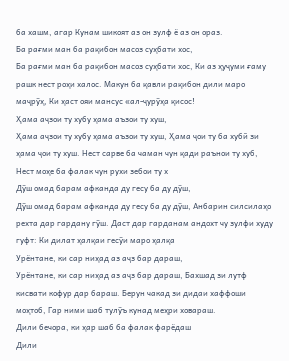ба хашм, агар Кунам шикоят аз он зулф ё аз он ораз.
Ба рағми ман ба рақибон масоз суҳбати хос,
Ба рағми ман ба рақибон масоз суҳбати хос, Ки аз ҳуҷуми ғаму рашк нест роҳи халос. Макун ба қавли рақибон дили маро маҷрӯҳ, Ки ҳаст ояи мансус «ал-ҷурӯҳа қисос!
Ҳама аҷзои ту хубу ҳама аъзои ту хуш,
Ҳама аҷзои ту хубу ҳама аъзои ту хуш, Ҳама ҷои ту ба хубӣ зи ҳама ҷои ту хуш. Нест сарве ба чаман чун қади раънои ту хуб, Нест моҳе ба фалак чун рухи зебои ту х
Дӯш омад барам афканда ду гесу ба ду дӯш,
Дӯш омад барам афканда ду гесу ба ду дӯш, Анбарин силсилаҳо рехта дар гардану гӯш. Даст дар гарданам андохт чу зулфи худу гуфт: Ки дилат ҳалқаи гесӯи маро ҳалқа
Урёнтане, ки сар ниҳад аз аҷз бар дараш,
Урёнтане, ки сар ниҳад аз аҷз бар дараш, Бахшад зи лутф кисвати кофур дар бараш. Берун чакад зи дидаи хаффоши моҳтоб, Гар ними шаб тулӯъ кунад меҳри ховараш.
Дили бечора, ки ҳар шаб ба фалак фарёдаш
Дили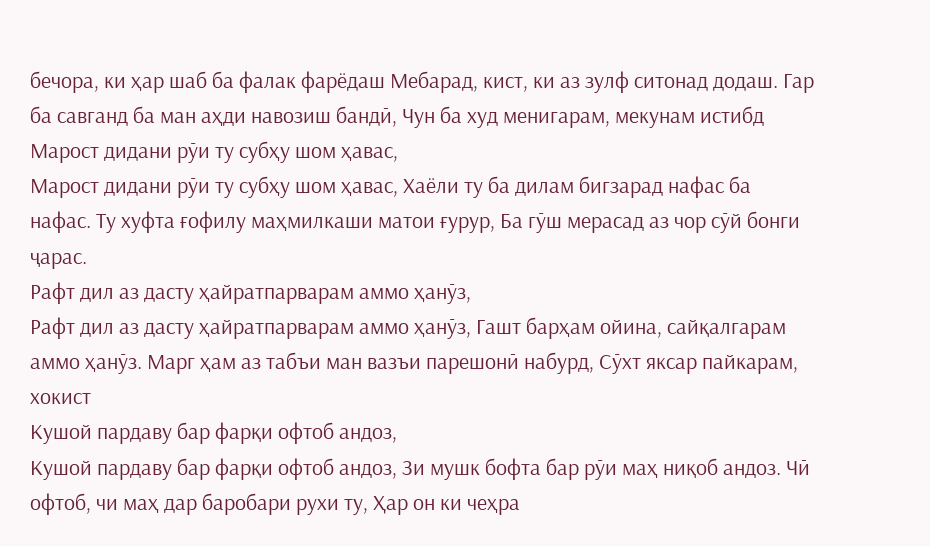бечора, ки ҳар шаб ба фалак фарёдаш Мебарад, кист, ки аз зулф ситонад додаш. Гар ба савганд ба ман аҳди навозиш бандӣ, Чун ба худ менигарам, мекунам истибд
Марост дидани рӯи ту субҳу шом ҳавас,
Марост дидани рӯи ту субҳу шом ҳавас, Хаёли ту ба дилам бигзарад нафас ба нафас. Ту хуфта ғофилу маҳмилкаши матои ғурур, Ба гӯш мерасад аз чор сӯй бонги ҷарас.
Рафт дил аз дасту ҳайратпарварам аммо ҳанӯз,
Рафт дил аз дасту ҳайратпарварам аммо ҳанӯз, Гашт барҳам ойина, сайқалгарам аммо ҳанӯз. Марг ҳам аз табъи ман вазъи парешонӣ набурд, Сӯхт яксар пайкарам, хокист
Кушой пардаву бар фарқи офтоб андоз,
Кушой пардаву бар фарқи офтоб андоз, Зи мушк бофта бар рӯи маҳ ниқоб андоз. Чӣ офтоб, чи маҳ дар баробари рухи ту, Ҳар он ки чеҳра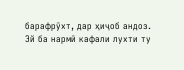барафрӯхт, дар ҳиҷоб андоз.
Эй ба нармӣ кафали лухти ту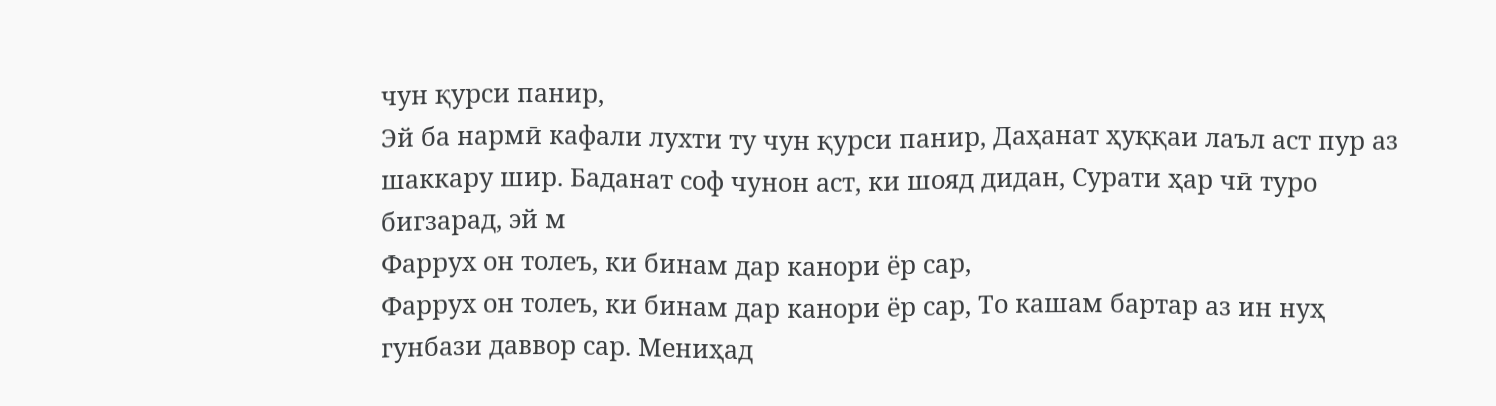чун қурси панир,
Эй ба нармӣ кафали лухти ту чун қурси панир, Даҳанат ҳуққаи лаъл аст пур аз шаккару шир. Баданат соф чунон аст, ки шояд дидан, Сурати ҳар чӣ туро бигзарад, эй м
Фаррух он толеъ, ки бинам дар канори ёр сар,
Фаррух он толеъ, ки бинам дар канори ёр сар, То кашам бартар аз ин нуҳ гунбази даввор сар. Мениҳад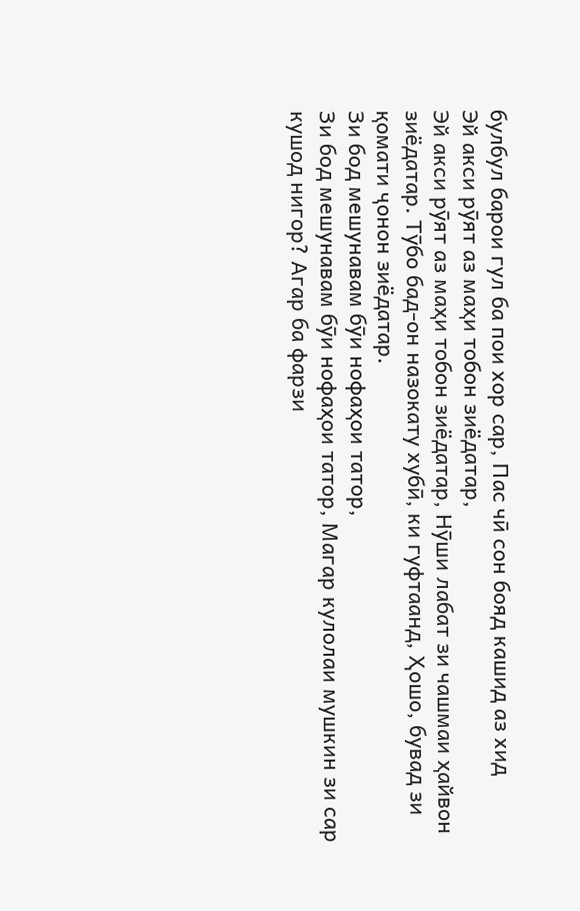булбул барои гул ба пои хор сар, Пас чӣ сон бояд кашид аз хид
Эй акси рӯят аз маҳи тобон зиёдатар,
Эй акси рӯят аз маҳи тобон зиёдатар, Нӯши лабат зи чашмаи ҳайвон зиёдатар. Тӯбо бад-он назокату хубӣ, ки гуфтаанд, Ҳошо, бувад зи қомати ҷонон зиёдатар.
Зи бод мешунавам бӯи нофаҳои татор,
Зи бод мешунавам бӯи нофаҳои татор, Магар кулолаи мушкин зи сар кушод нигор? Агар ба фарзи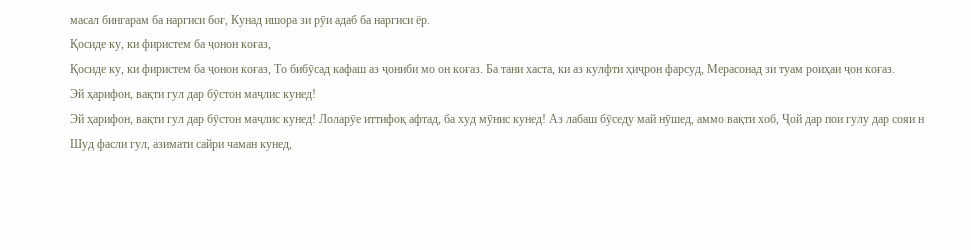масал бингарам ба наргиси боғ, Кунад ишора зи рӯи адаб ба наргиси ёр.
Қосиде ку, ки фиристем ба ҷонон коғаз,
Қосиде ку, ки фиристем ба ҷонон коғаз, То бибӯсад кафаш аз ҷониби мо он коғаз. Ба тани хаста, ки аз кулфти ҳиҷрон фарсуд, Мерасонад зи туам роиҳаи ҷон коғаз.
Эй ҳарифон, вақти гул дар бӯстон маҷлис кунед!
Эй ҳарифон, вақти гул дар бӯстон маҷлис кунед! Лоларӯе иттифоқ афтад, ба худ мӯнис кунед! Аз лабаш бӯседу май нӯшед, аммо вақти хоб, Ҷой дар пои гулу дар сояи н
Шуд фасли гул, азимати сайри чаман кунед,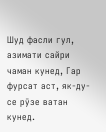Шуд фасли гул, азимати сайри чаман кунед, Гар фурсат аст, як-ду-се рӯзе ватан кунед.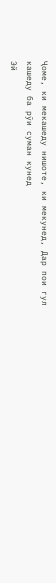Ҷоме, ки мекашеду нишоте, ки мекунед, Дар пои гул кашеду ба рӯи суман кунед
Эй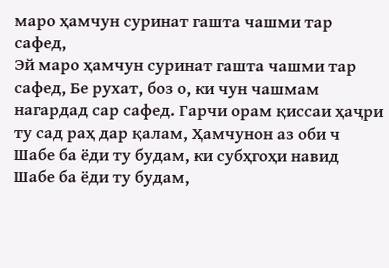маро ҳамчун суринат гашта чашми тар сафед,
Эй маро ҳамчун суринат гашта чашми тар сафед, Бе рухат, боз о, ки чун чашмам нагардад сар сафед. Гарчи орам қиссаи ҳаҷри ту сад раҳ дар қалам, Ҳамчунон аз оби ч
Шабе ба ёди ту будам, ки субҳгоҳи навид
Шабе ба ёди ту будам,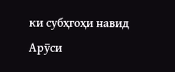ки субҳгоҳи навид Арӯси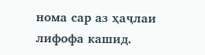нома сар аз ҳаҷлаи лифофа кашид.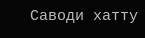Саводи хатту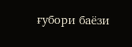ғубори баёзи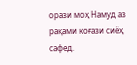орази моҳ Намуд аз рақами коғази сиёҳ сафед.